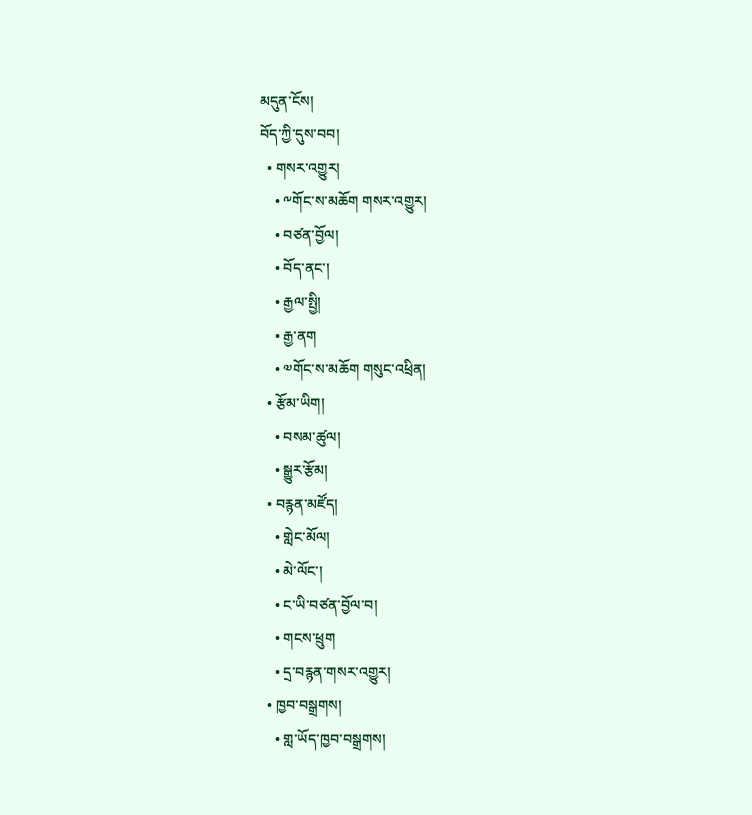མདུན་ངོས།
བོད་ཀྱི་དུས་བབ།
  • གསར་འགྱུར།
    • ༸གོང་ས་མཆོག གསར་འགྱུར།
    • བཙན་བྱོལ།
    • བོད་ནང་།
    • རྒྱལ་སྤྱི།
    • རྒྱ་ནག
    • ༧གོང་ས་མཆོག གསུང་འཕྲིན།
  • རྩོམ་ཡིག།
    • བསམ་ཚུལ།
    • སྒྱུར་རྩོམ།
  • བརྙན་མཛོད།
    • གླེང་མོལ།
    • མེ་ལོང་།
    • ང་ཡི་བཙན་བྱོལ་བ།
    • གངས་ཕྲུག
    • དྲ་བརྙན་གསར་འགྱུར།
  • ཁྱབ་བསྒྲགས།
    • གླ་ཡོད་ཁྱབ་བསྒྲགས།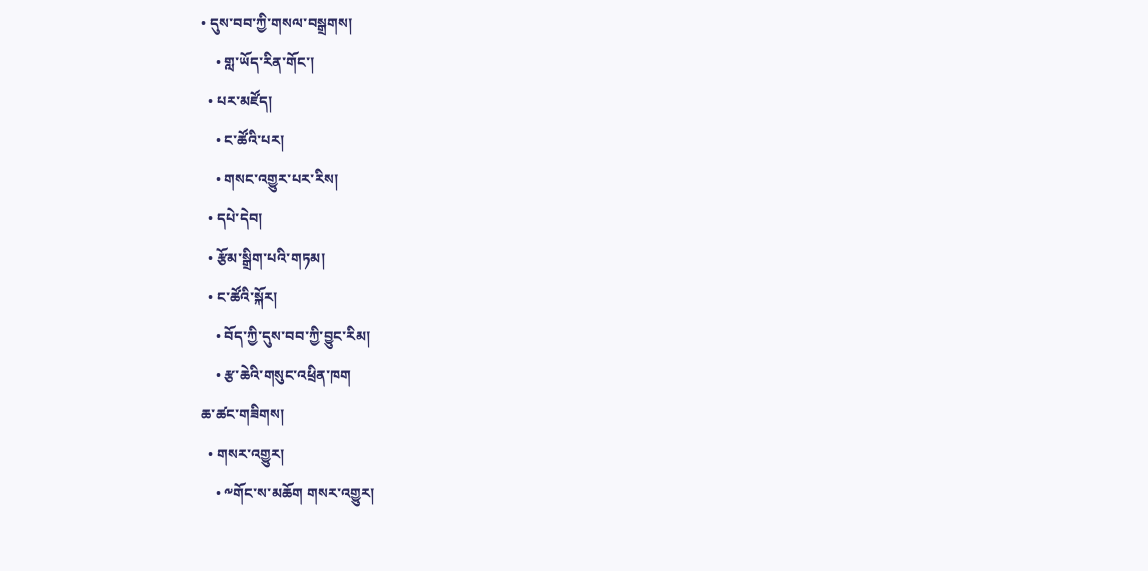• དུས་བབ་ཀྱི་གསལ་བསྒྲགས།
    • གླ་ཡོད་རིན་གོང་།
  • པར་མཛོད།
    • ང་ཚོའི་པར།
    • གསང་འགྱུར་པར་རིས།
  • དཔེ་དེབ།
  • རྩོམ་སྒྲིག་པའི་གཏམ།
  • ང་ཚོའི་སྐོར།
    • བོད་ཀྱི་དུས་བབ་ཀྱི་བྱུང་རིམ།
    • རྩ་ཆེའི་གསུང་འཕྲིན་ཁག
ཆ་ཚང་གཟིགས།
  • གསར་འགྱུར།
    • ༸གོང་ས་མཆོག གསར་འགྱུར།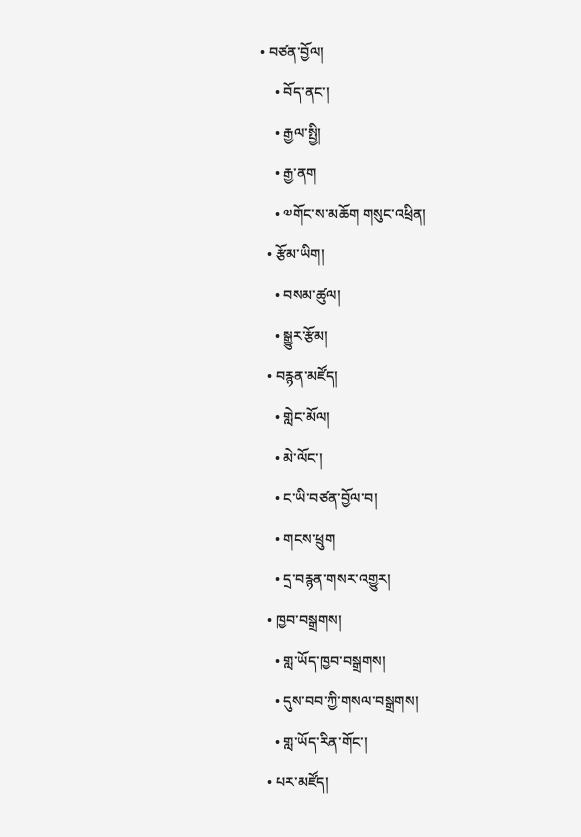• བཙན་བྱོལ།
    • བོད་ནང་།
    • རྒྱལ་སྤྱི།
    • རྒྱ་ནག
    • ༧གོང་ས་མཆོག གསུང་འཕྲིན།
  • རྩོམ་ཡིག།
    • བསམ་ཚུལ།
    • སྒྱུར་རྩོམ།
  • བརྙན་མཛོད།
    • གླེང་མོལ།
    • མེ་ལོང་།
    • ང་ཡི་བཙན་བྱོལ་བ།
    • གངས་ཕྲུག
    • དྲ་བརྙན་གསར་འགྱུར།
  • ཁྱབ་བསྒྲགས།
    • གླ་ཡོད་ཁྱབ་བསྒྲགས།
    • དུས་བབ་ཀྱི་གསལ་བསྒྲགས།
    • གླ་ཡོད་རིན་གོང་།
  • པར་མཛོད།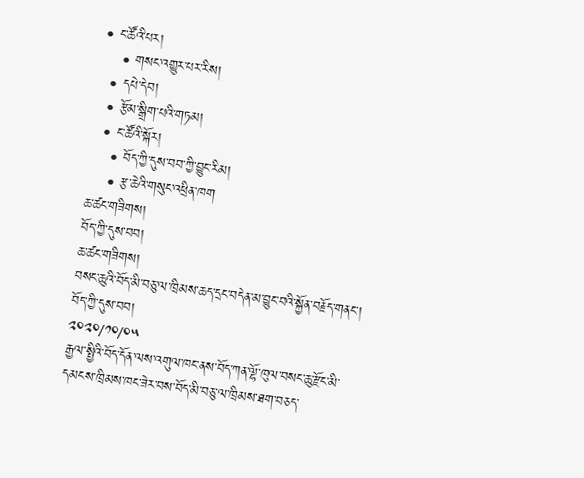• ང་ཚོའི་པར།
    • གསང་འགྱུར་པར་རིས།
  • དཔེ་དེབ།
  • རྩོམ་སྒྲིག་པའི་གཏམ།
  • ང་ཚོའི་སྐོར།
    • བོད་ཀྱི་དུས་བབ་ཀྱི་བྱུང་རིམ།
    • རྩ་ཆེའི་གསུང་འཕྲིན་ཁག
ཆ་ཚང་གཟིགས།
བོད་ཀྱི་དུས་བབ།
ཆ་ཚང་གཟིགས།
བསང་ཆུའི་བོད་མི་བཅུ་ལ་ཁྲིམས་ཆད་དྲང་བདེན་མ་བྱུང་བའི་སྐྱོན་བརྗོད་གནང་།
བོད་ཀྱི་དུས་བབ།
༢༠༢༠/༡༠/༠༥
རྒྱལ་སྤྱིའི་བོད་དོན་ལས་འགུལ་ཁང་ནས་བོད་ཀན་ལྷོ་ཁུལ་བསང་ཆུ་རྫོང་མི་དམངས་ཁྲིམས་ཁང་ཟེར་བས་བོད་མི་བཅུ་ལ་ཁྲིམས་ཐག་བཅད་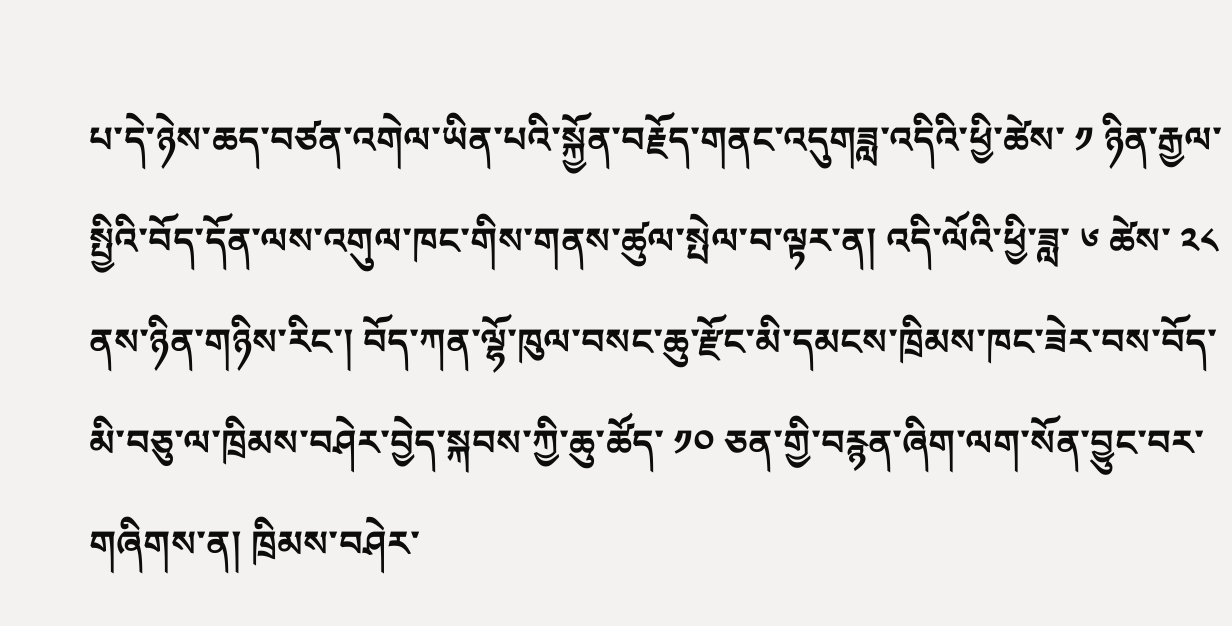པ་དེ་ཉེས་ཆད་བཙན་འགེལ་ཡིན་པའི་སྐྱོན་བརྗོད་གནང་འདུགཟླ་འདིའི་ཕྱི་ཚེས་ ༡ ཉིན་རྒྱལ་སྤྱིའི་བོད་དོན་ལས་འགུལ་ཁང་གིས་གནས་ཚུལ་སྤེལ་བ་ལྟར་ན། འདི་ལོའི་ཕྱི་ཟླ་ ༦ ཚེས་ ༢༨ ནས་ཉིན་གཉིས་རིང་། བོད་ཀན་ལྷོ་ཁུལ་བསང་ཆུ་རྫོང་མི་དམངས་ཁྲིམས་ཁང་ཟེར་བས་བོད་མི་བཅུ་ལ་ཁྲིམས་བཤེར་བྱེད་སྐབས་ཀྱི་ཆུ་ཚོད་ ༡༠ ཅན་གྱི་བརྙན་ཞིག་ལག་སོན་བྱུང་བར་གཞིགས་ན། ཁྲིམས་བཤེར་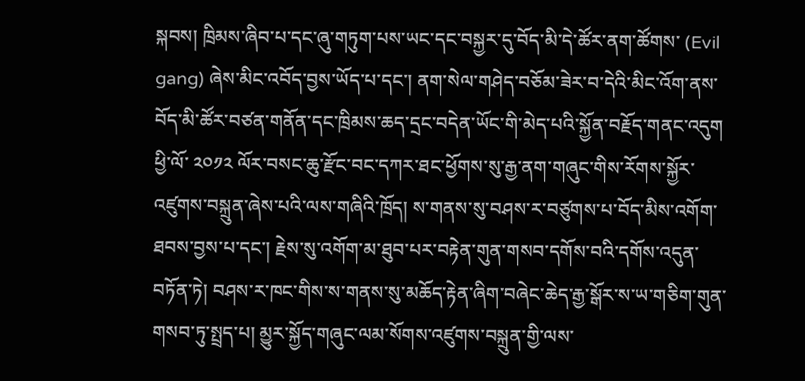སྐབས། ཁྲིམས་ཞིབ་པ་དང་ཞུ་གཏུག་པས་ཡང་དང་བསྐྱར་དུ་བོད་མི་དེ་ཚོར་ནག་ཚོགས་ (Evil gang) ཞེས་མིང་འབོད་བྱས་ཡོད་པ་དང་། ནག་སེལ་གཤེད་བཅོམ་ཟེར་བ་དེའི་མིང་འོག་ནས་བོད་མི་ཚོར་བཙན་གནོན་དང་ཁྲིམས་ཆད་དྲང་བདེན་ཡོང་གི་མེད་པའི་སྐྱོན་བརྗོད་གནང་འདུག
ཕྱི་ལོ་ ༢༠༡༢ ལོར་བསང་ཆུ་རྫོང་བང་དཀར་ཐང་ཕྱོགས་སུ་རྒྱ་ནག་གཞུང་གིས་རོགས་སྐྱོར་འཛུགས་བསྐྲུན་ཞེས་པའི་ལས་གཞིའི་ཁྲོད། ས་གནས་སུ་བཤས་ར་བཙུགས་པ་བོད་མིས་འགོག་ཐབས་བྱས་པ་དང་། རྗེས་སུ་འགོག་མ་ཐུབ་པར་བརྟེན་གུན་གསབ་དགོས་བའི་དགོས་འདུན་བཏོན་ཏེ། བཤས་ར་ཁང་གིས་ས་གནས་སུ་མཆོད་རྟེན་ཞིག་བཞེང་ཆེད་རྒྱ་སྒོར་ས་ཡ་གཅིག་གུན་གསབ་ཏུ་སྤྲད་པ། མྱུར་སྐྱོད་གཞུང་ལམ་སོགས་འཛུགས་བསྐྲུན་གྱི་ལས་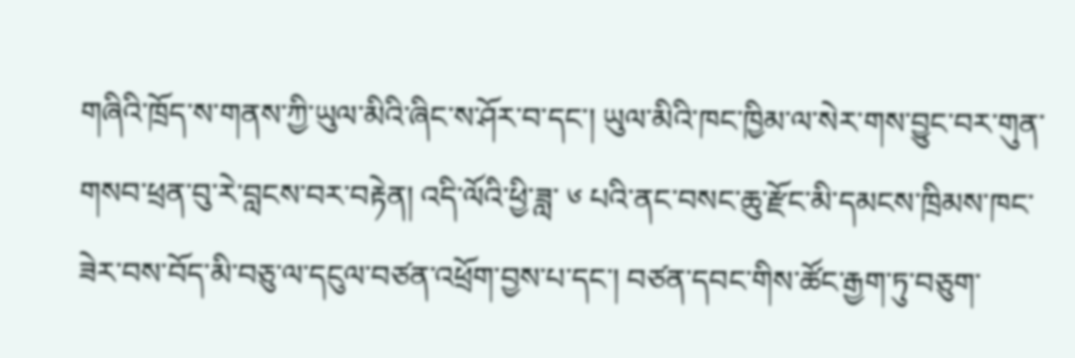གཞིའི་ཁྲོད་ས་གནས་ཀྱི་ཡུལ་མིའི་ཞིང་ས་ཤོར་བ་དང་། ཡུལ་མིའི་ཁང་ཁྱིམ་ལ་སེར་གས་བྱུང་བར་གུན་གསབ་ཕྲན་བུ་རེ་བླངས་བར་བརྟེན། འདི་ལོའི་ཕྱི་ཟླ་ ༦ པའི་ནང་བསང་ཆུ་རྫོང་མི་དམངས་ཁྲིམས་ཁང་ཟེར་བས་བོད་མི་བཅུ་ལ་དངུལ་བཙན་འཕྲོག་བྱས་པ་དང་། བཙན་དབང་གིས་ཚོང་རྒྱག་ཏུ་བཅུག་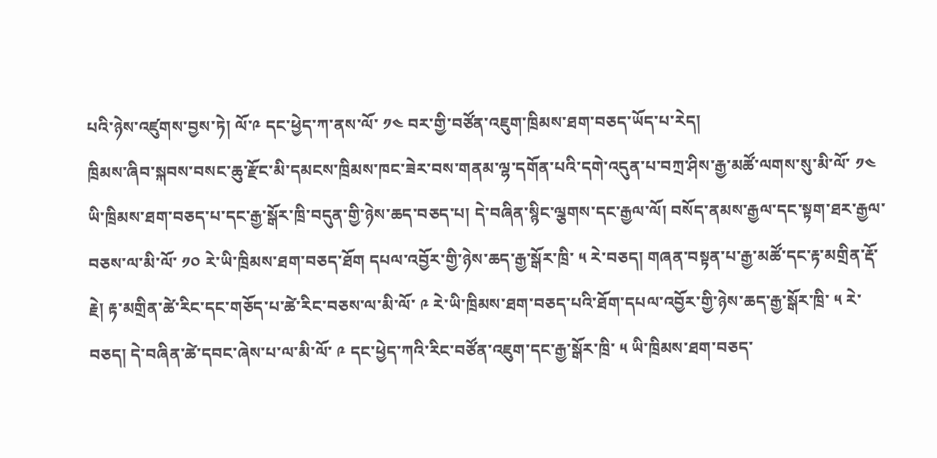པའི་ཉེས་འཛུགས་བྱས་ཏེ། ལོ་༩ དང་ཕྱེད་ཀ་ནས་ལོ་ ༡༤ བར་གྱི་བཙོན་འཇུག་ཁྲིམས་ཐག་བཅད་ཡོད་པ་རེད།
ཁྲིམས་ཞིབ་སྐབས་བསང་ཆུ་རྫོང་མི་དམངས་ཁྲིམས་ཁང་ཟེར་བས་གནམ་ལྷ་དགོན་པའི་དགེ་འདུན་པ་བཀྲ་ཤིས་རྒྱ་མཚོ་ལགས་སུ་མི་ལོ་ ༡༤ ཡི་ཁྲིམས་ཐག་བཅད་པ་དང་རྒྱ་སྒོར་ཁྲི་བདུན་གྱི་ཉེས་ཆད་བཅད་པ། དེ་བཞིན་སྙིང་ལྕགས་དང་རྒྱལ་ལོ། བསོད་ནམས་རྒྱལ་དང་སྟག་ཐར་རྒྱལ་བཅས་ལ་མི་ལོ་ ༡༠ རེ་ཡི་ཁྲིམས་ཐག་བཅད་ཐོག དཔལ་འབྱོར་གྱི་ཉེས་ཆད་རྒྱ་སྒོར་ཁྲི་ ༥ རེ་བཅད། གཞན་བསྟན་པ་རྒྱ་མཚོ་དང་རྟ་མགྲིན་རྡོ་རྗེ། རྟ་མགྲིན་ཚེ་རིང་དང་གཅོད་པ་ཚེ་རིང་བཅས་ལ་མི་ལོ་ ༩ རེ་ཡི་ཁྲིམས་ཐག་བཅད་པའི་ཐོག་དཔལ་འབྱོར་གྱི་ཉེས་ཆད་རྒྱ་སྒོར་ཁྲི་ ༥ རེ་བཅད། དེ་བཞིན་ཚེ་དབང་ཞེས་པ་ལ་མི་ལོ་ ༩ དང་ཕྱེད་ཀའི་རིང་བཙོན་འཇུག་དང་རྒྱ་སྒོར་ཁྲི་ ༥ ཡི་ཁྲིམས་ཐག་བཅད་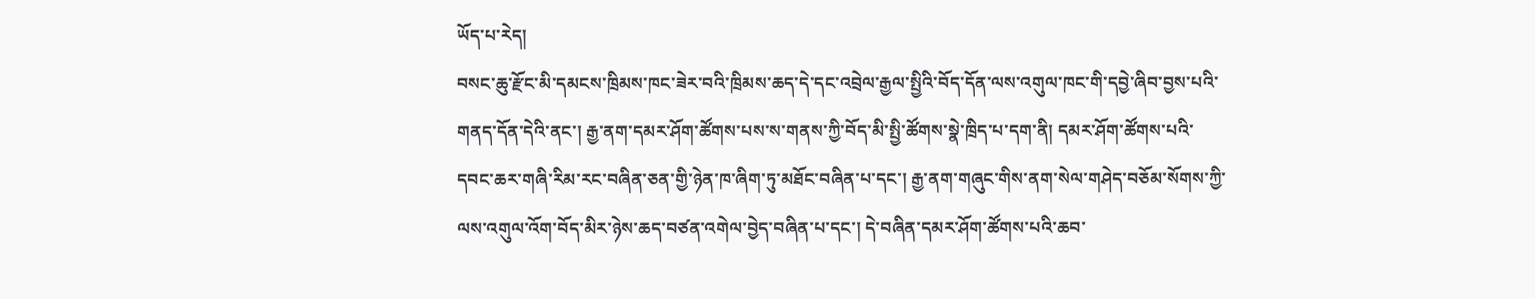ཡོད་པ་རེད།
བསང་ཆུ་རྫོང་མི་དམངས་ཁྲིམས་ཁང་ཟེར་བའི་ཁྲིམས་ཆད་དེ་དང་འབྲེལ་རྒྱལ་སྤྱིའི་བོད་དོན་ལས་འགུལ་ཁང་གི་དབྱེ་ཞིབ་བྱས་པའི་གནད་དོན་དེའི་ནང་། རྒྱ་ནག་དམར་ཤོག་ཚོགས་པས་ས་གནས་ཀྱི་བོད་མི་སྤྱི་ཚོགས་སྣེ་ཁྲིད་པ་དག་ནི། དམར་ཤོག་ཚོགས་པའི་དབང་ཆར་གཞི་རིམ་རང་བཞིན་ཅན་གྱི་ཉེན་ཁ་ཞིག་ཏུ་མཐོང་བཞིན་པ་དང་། རྒྱ་ནག་གཞུང་གིས་ནག་སེལ་གཤེད་བཅོམ་སོགས་ཀྱི་ལས་འགུལ་འོག་བོད་མིར་ཉེས་ཆད་བཙན་འགེལ་བྱེད་བཞིན་པ་དང་། དེ་བཞིན་དམར་ཤོག་ཚོགས་པའི་ཆབ་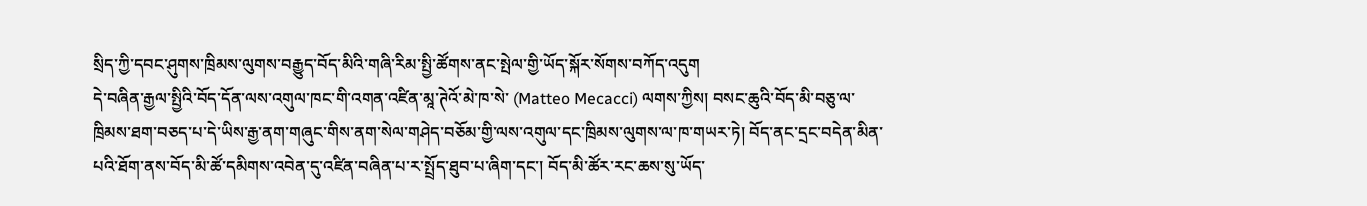སྲིད་ཀྱི་དབང་ཤུགས་ཁྲིམས་ལུགས་བརྒྱུད་བོད་མིའི་གཞི་རིམ་སྤྱི་ཚོགས་ནང་སྤེལ་གྱི་ཡོད་སྐོར་སོགས་བཀོད་འདུག
དེ་བཞིན་རྒྱལ་སྤྱིའི་བོད་དོན་ལས་འགུལ་ཁང་གི་འགན་འཛིན་མཱ་ཊེའོ་མེ་ཁ་སེ་ (Matteo Mecacci) ལགས་ཀྱིས། བསང་ཆུའི་བོད་མི་བཅུ་ལ་ཁྲིམས་ཐག་བཅད་པ་དེ་ཡིས་རྒྱ་ནག་གཞུང་གིས་ནག་སེལ་གཤེད་བཅོམ་གྱི་ལས་འགུལ་དང་ཁྲིམས་ལུགས་ལ་ཁ་གཡར་ཏེ། བོད་ནང་དྲང་བདེན་མིན་པའི་ཐོག་ནས་བོད་མི་ཚོ་དམིགས་འབེན་དུ་འཛིན་བཞིན་པ་ར་སྤྲོད་ཐུབ་པ་ཞིག་དང་། བོད་མི་ཚོར་རང་ཆས་སུ་ཡོད་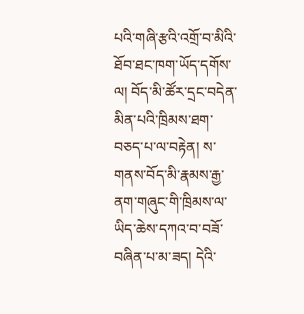པའི་གཞི་རྩའི་འགྲོ་བ་མིའི་ཐོབ་ཐང་ཁག་ཡོད་དགོས་ལ། བོད་མི་ཚོར་དྲང་བདེན་མིན་པའི་ཁྲིམས་ཐག་བཅད་པ་ལ་བརྟེན། ས་གནས་བོད་མི་རྣམས་རྒྱ་ནག་གཞུང་གི་ཁྲིམས་ལ་ཡིད་ཆེས་དཀའ་བ་བཟོ་བཞིན་པ་མ་ཟད། དེའི་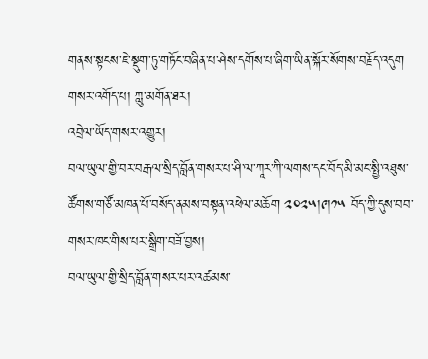གནས་སྟངས་ཇེ་སྡུག་ཏུ་གཏོང་བཞིན་པ་ཤེས་དགོས་པ་ཞིག་ཡིན་སྐོར་སོགས་བརྗོད་འདུག
གསར་འགོད་པ། ཀླུ་མགོན་ཐར།
འབྲེལ་ཡོད་གསར་འགྱུར།
བལ་ཡུལ་གྱི་བར་བརྒལ་སྲིད་བློན་གསར་པ་ཤི་ལ་ཀཱར་ཀི་ལགས་དང་བོད་མི་མང་སྤྱི་འཐུས་ཚོགས་གཙོ་མཁན་པོ་བསོད་ནམས་བསྟན་འཕེལ་མཆོག ༢༠༢༥།༩།༡༥ བོད་ཀྱི་དུས་བབ་གསར་ཁང་གིས་པར་སྒྲིག་བཟོ་བྱས།
བལ་ཡུལ་གྱི་སྲིད་བློན་གསར་པར་འཚམས་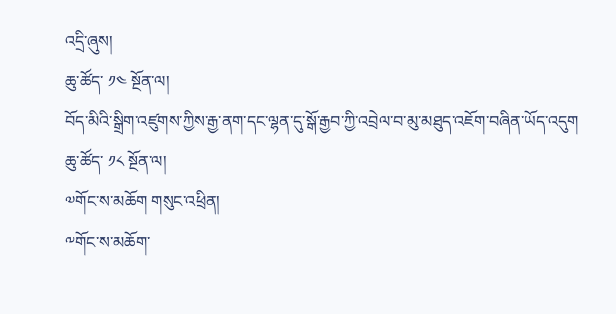འདྲི་ཞུས།
ཆུ་ཚོད་ ༡༤ སྔོན་ལ།
བོད་མིའི་སྒྲིག་འཛུགས་ཀྱིས་རྒྱ་ནག་དང་ལྷན་དུ་སྒོ་རྒྱབ་ཀྱི་འབྲེལ་བ་མུ་མཐུད་འཇོག་བཞིན་ཡོད་འདུག
ཆུ་ཚོད་ ༡༨ སྔོན་ལ།
༧གོང་ས་མཆོག གསུང་འཕྲིན།
༸གོང་ས་མཆོག་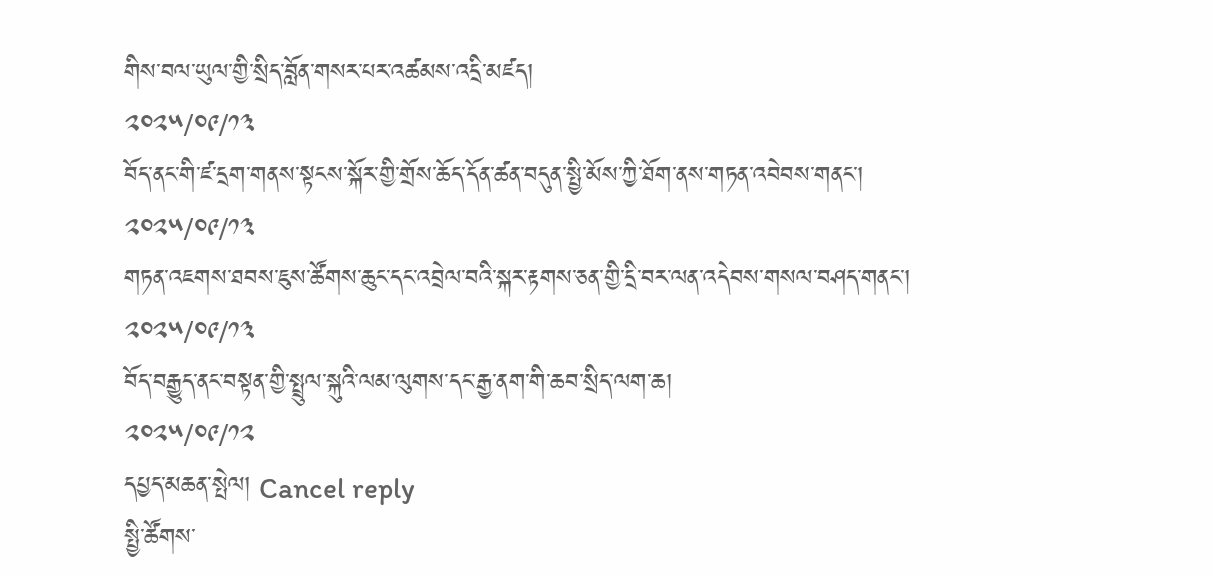གིས་བལ་ཡུལ་གྱི་སྲིད་བློན་གསར་པར་འཚམས་འདྲི་མཛད།
༢༠༢༥/༠༩/༡༣
བོད་ནང་གི་ཛ་དྲག་གནས་སྟངས་སྐོར་གྱི་གྲོས་ཆོད་དོན་ཚན་བདུན་སྤྱི་མོས་ཀྱི་ཐོག་ནས་གཏན་འབེབས་གནང་།
༢༠༢༥/༠༩/༡༣
གཏན་འཇགས་ཐབས་ཇུས་ཚོགས་ཆུང་དང་འབྲེལ་བའི་སྐར་རྟགས་ཅན་གྱི་དྲི་བར་ལན་འདེབས་གསལ་བཤད་གནང་།
༢༠༢༥/༠༩/༡༣
བོད་བརྒྱུད་ནང་བསྟན་གྱི་སྤྲུལ་སྐུའི་ལམ་ལུགས་དང་རྒྱ་ནག་གི་ཆབ་སྲིད་ལག་ཆ།
༢༠༢༥/༠༩/༡༢
དཔྱད་མཆན་སྤེལ། Cancel reply
སྤྱི་ཚོགས་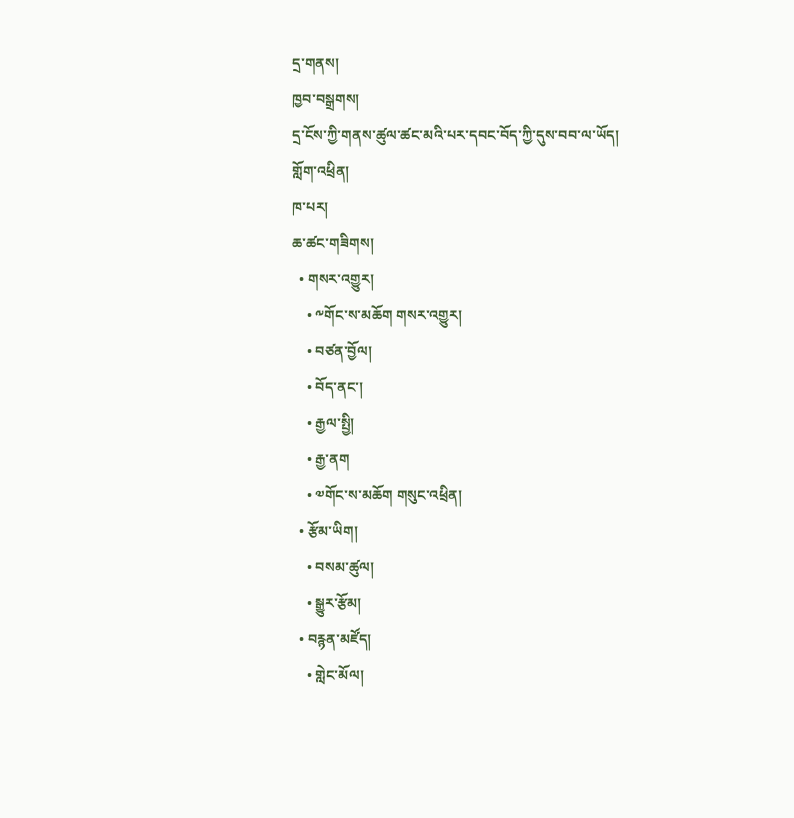དྲ་གནས།
ཁྱབ་བསྒྲགས།
དྲ་ངོས་ཀྱི་གནས་ཚུལ་ཚང་མའི་པར་དབང་བོད་ཀྱི་དུས་བབ་ལ་ཡོད།
གློག་འཕྲིན།
ཁ་པར།
ཆ་ཚང་གཟིགས།
  • གསར་འགྱུར།
    • ༸གོང་ས་མཆོག གསར་འགྱུར།
    • བཙན་བྱོལ།
    • བོད་ནང་།
    • རྒྱལ་སྤྱི།
    • རྒྱ་ནག
    • ༧གོང་ས་མཆོག གསུང་འཕྲིན།
  • རྩོམ་ཡིག།
    • བསམ་ཚུལ།
    • སྒྱུར་རྩོམ།
  • བརྙན་མཛོད།
    • གླེང་མོལ།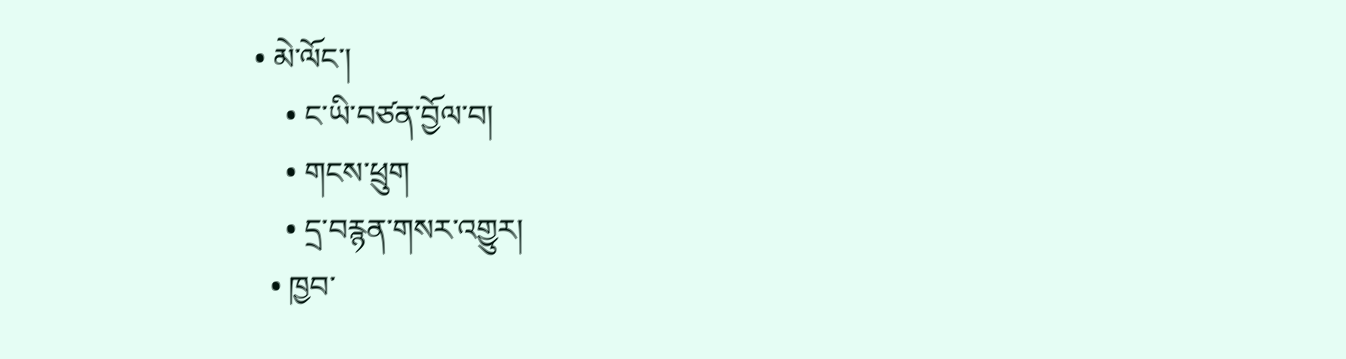• མེ་ལོང་།
    • ང་ཡི་བཙན་བྱོལ་བ།
    • གངས་ཕྲུག
    • དྲ་བརྙན་གསར་འགྱུར།
  • ཁྱབ་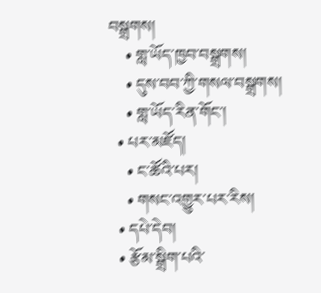བསྒྲགས།
    • གླ་ཡོད་ཁྱབ་བསྒྲགས།
    • དུས་བབ་ཀྱི་གསལ་བསྒྲགས།
    • གླ་ཡོད་རིན་གོང་།
  • པར་མཛོད།
    • ང་ཚོའི་པར།
    • གསང་འགྱུར་པར་རིས།
  • དཔེ་དེབ།
  • རྩོམ་སྒྲིག་པའི་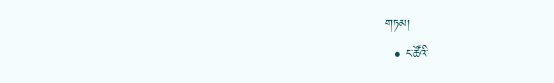གཏམ།
  • ང་ཚོའི་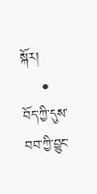སྐོར།
    • བོད་ཀྱི་དུས་བབ་ཀྱི་བྱུང་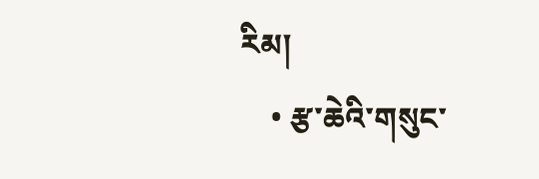རིམ།
    • རྩ་ཆེའི་གསུང་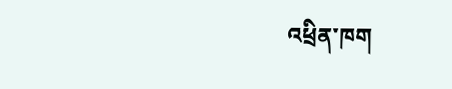འཕྲིན་ཁག